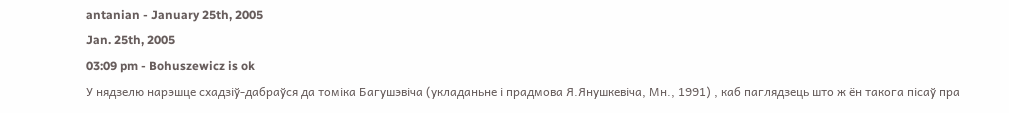antanian - January 25th, 2005
Jan. 25th, 2005
03:09 pm - Bohuszewicz is ok
У нядзелю нарэшце схадзіў-дабраўся да томіка Багушэвіча (укладаньне і прадмова Я.Янушкевіча, Мн., 1991) , каб паглядзець што ж ён такога пісаў пра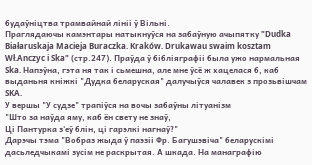будаўніцтва трамвайнай лініі ў Вільні.
Праглядаючы камэнтары натыкнуўся на забаўную ачыпятку "Dudka Białaruskaja Macieja Buraczka. Kraków. Drukawau swaim kosztam Wł.Anczyc i Ska" (стр.247). Праўда ў бібліяграфіі была ужо нармальная Ska. Напэўна, гэта ня так і сьмешна, але мне ўсё ж хацелася б, каб выданьня кніжкі "Дудка беларуская" далучыўся чалавек з прозьвішчам SKA.
У вершы "У судзе" трапіўся на вочы забаўны літуанізм
"Што за наўда яму, каб ён свету не знаў,
Ці Пантурка з'еў блін, ці гарэлкі нагнаў?"
Дарэчы тэма "Вобраз жыда ў паэзіі Фр. Багушэвіча" беларускімі дасьледчыкамі зусім не раскрытая. А шкада. На манаграфію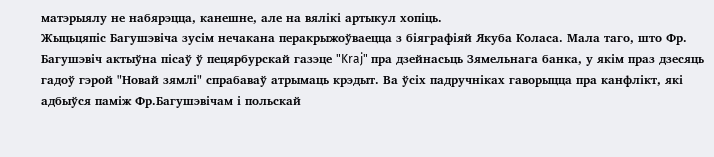матэрыялу не набярэцца, канешне, але на вялікі артыкул хопіць.
Жыцьцяпіс Багушэвіча зусім нечакана перакрыжоўваецца з біяграфіяй Якуба Коласа. Мала таго, што Фр. Багушэвіч актыўна пісаў ў пецярбурскай газэце "Kraj" пра дзейнасьць Зямельнага банка, у якім праз дзесяць гадоў гэрой "Новай зямлі" спрабаваў атрымаць крэдыт. Ва ўсіх падручніках гаворыцца пра канфлікт, які адбыўся паміж Фр.Багушэвічам і польскай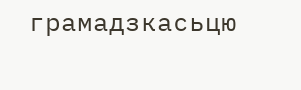грамадзкасьцю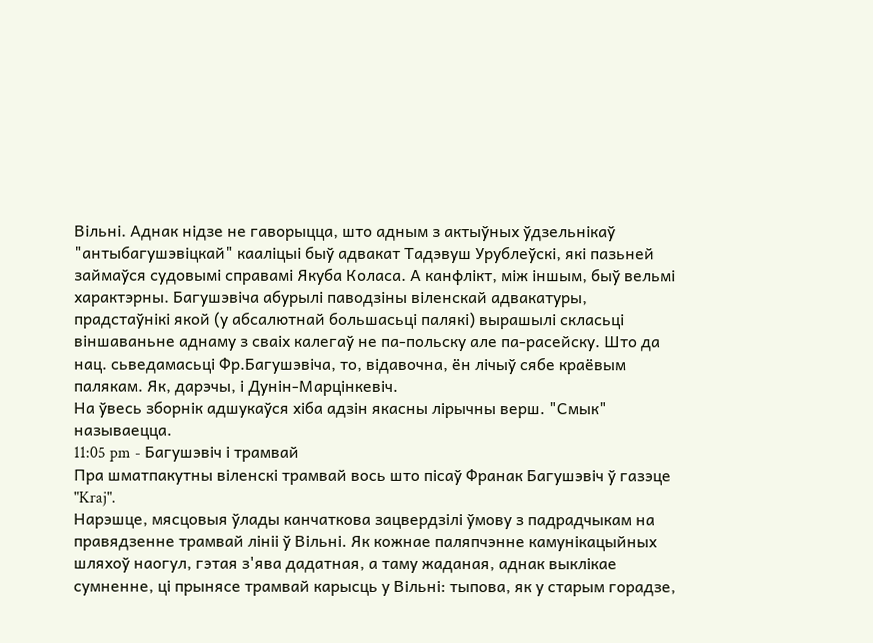Вільні. Аднак нідзе не гаворыцца, што адным з актыўных ўдзельнікаў "антыбагушэвіцкай" кааліцыі быў адвакат Тадэвуш Урублеўскі, які пазьней займаўся судовымі справамі Якуба Коласа. А канфлікт, між іншым, быў вельмі характэрны. Багушэвіча абурылі паводзіны віленскай адвакатуры, прадстаўнікі якой (у абсалютнай большасьці палякі) вырашылі скласьці віншаваньне аднаму з сваіх калегаў не па-польску але па-расейску. Што да нац. сьведамасьці Фр.Багушэвіча, то, відавочна, ён лічыў сябе краёвым палякам. Як, дарэчы, і Дунін-Марцінкевіч.
На ўвесь зборнік адшукаўся хіба адзін якасны лірычны верш. "Смык" называецца.
11:05 pm - Багушэвіч і трамвай
Пра шматпакутны віленскі трамвай вось што пісаў Франак Багушэвіч ў газэце "Kraj".
Нарэшце, мясцовыя ўлады канчаткова зацвердзілі ўмову з падрадчыкам на правядзенне трамвай лініі ў Вільні. Як кожнае паляпчэнне камунікацыйных шляхоў наогул, гэтая з'ява дадатная, а таму жаданая, аднак выклікае сумненне, ці прынясе трамвай карысць у Вільні: тыпова, як у старым горадзе,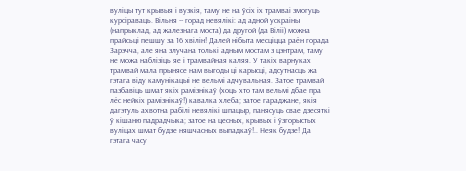вуліцы тут крывыя і вузкія, таму не на ўсіх іх трамваі змогуць курсіраваць. Вільня -- горад невялікі: ад адной ускраіны (напрыклад, ад жалезнага моста) да другой (да Віліі) можна прайсьці пешшу за 16 хвілін! Далей нібыта месціцца раён горада Зарэчча, але яна злучана толькі адным мостам з цэнтрам, таму не можа наблізіць яе і трамвайная каляя. У такіх варнуках трамвай мала прынясе нам выгоды ці карысці, адсутнасць жа гэтага віду камунікацыі не вельмі адчувальная. Затое трамвай пазбавіць шмат якіх рамізнікаў (хоць хто там вельмі дбае пра лёс нейкіх рамізнікаў!) кавалка хлеба; затое гараджане, якія дагэтуль ахвотна рабілі невялікі шпацыр, панясуць свае дзесяткі ў кішаню падрадчыка; затое на цесных, крывых і ўзгорыстых вуліцах шмат будзе няшчасных выпадкаў!.. Неяк будзе! Да гэтага часу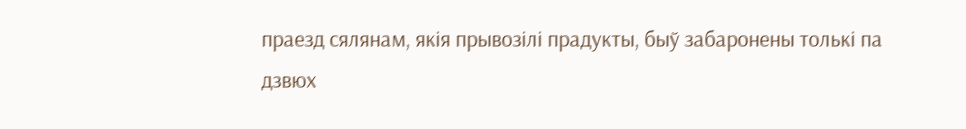праезд сялянам, якія прывозілі прадукты, быў забаронены толькі па дзвюх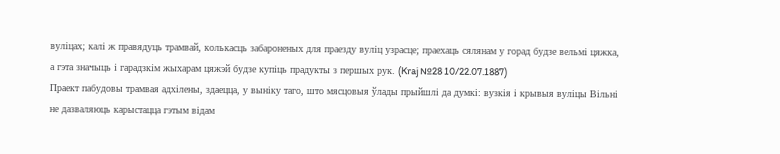вуліцах; калі ж правядуць трамвай, колькасць забароненых для праезду вуліц узрасце; праехаць сялянам у горад будзе вельмі цяжка, а гэта значыць і гарадзкім жыхарам цяжэй будзе купіць прадукты з першых рук. (Kraj №28 10/22.07.1887)
Праект пабудовы трамвая адхілены, здаецца, у выніку таго, што мясцовыя ўлады прыйшлі да думкі: вузкія і крывыя вуліцы Вільні не дазваляюць карыстацца гэтым відам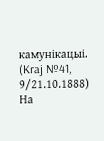камунікацыі. (Kraj №41, 9/21.10.1888)
На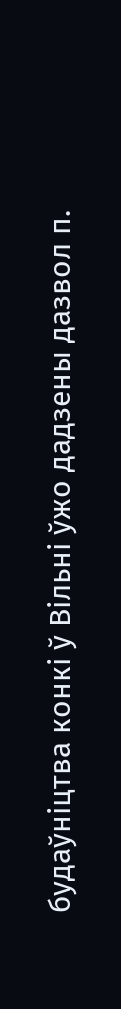будаўніцтва конкі ў Вільні ўжо дадзены дазвол п.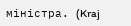міністра. (Kraj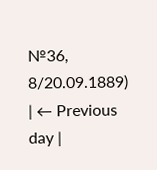№36, 8/20.09.1889)
| ← Previous day |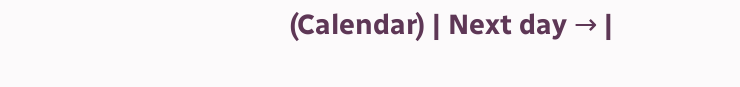(Calendar) | Next day → |